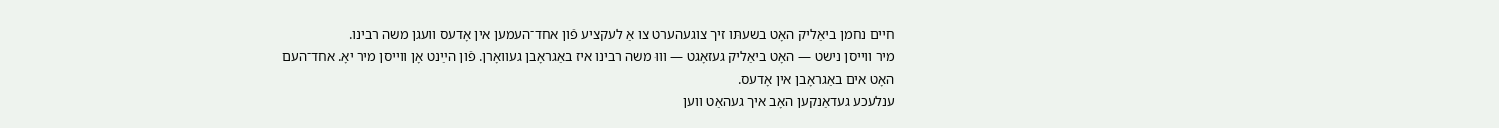חיים נחמן ביאַליק האָט בשעתּו זיך צוגעהערט צו אַ לעקציע פֿון אחד־העמען אין אָדעס וועגן משה רבינו.
מיר ווייסן נישט — האָט ביאַליק געזאָגט — וווּ משה רבינו איז באַגראָבן געוואָרן. פֿון הײַנט אָן ווייסן מיר יאָ. אחד־העם האָט אים באַגראָבן אין אָדעס.
ענלעכע געדאַנקען האָב איך געהאַט ווען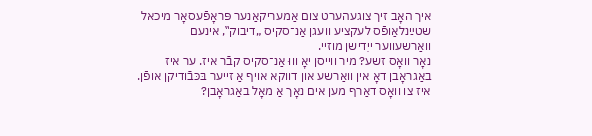איך האָב זיך צוגעהערט צום אַמעריקאַנער פּראָפֿעסאָר מיכאל שטײַנלאַופֿס לעקציע וועגן אַנ־סקיס „דיבוק‟, אינעם וואַרשעווער ייִדישן מוזיי.
נאָר וואָס זשע? מיר ווייסן יאָ וווּ אַנ־סקיס קבֿר איז. ער איז באַגראָבן דאָ אין וואַרשע און דווקא אויף אַ זייער בּכּבֿודיקן אופֿן. איז צו וואָס דאַרף מען אים נאָך אַ מאָל באַגראָבן?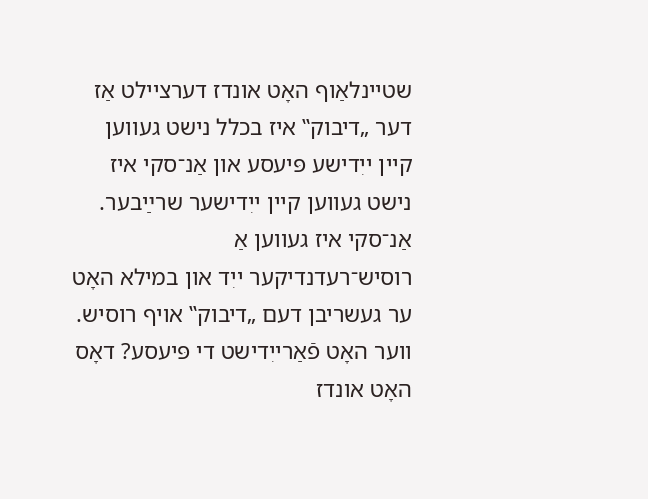שטיינלאַוף האָט אונדז דערציילט אַז דער „דיבוק‟ איז בכלל נישט געווען קיין ייִדישע פּיעסע און אַנ־סקי איז נישט געווען קיין ייִדישער שרײַבער. אַנ־סקי איז געווען אַ רוסיש־רעדנדיקער ייִד און במילא האָט ער געשריבן דעם „דיבוק‟ אויף רוסיש. ווער האָט פֿאַרייִדישט די פּיעסע? דאָס האָט אונדז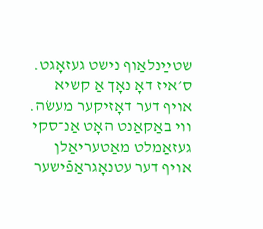שטײַנלאַוף נישט געזאָגט.
ס׳איז דאָ נאָך אַ קשיא אויף דער דאָזיקער מעשׂה. ווי באַקאַנט האָט אַנ־סקי געזאַמלט מאַטעריאַלן אויף דער עטנאָגראַפֿישער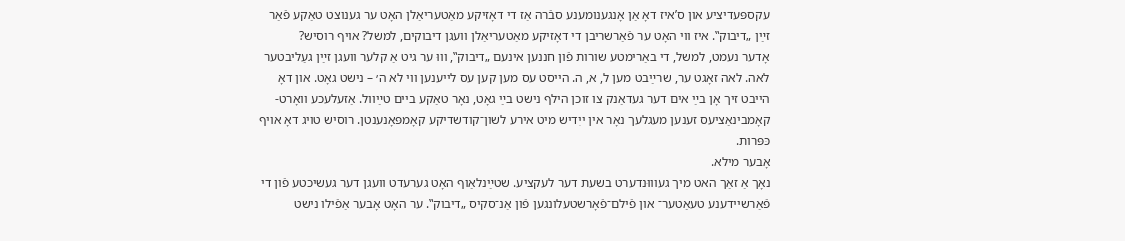עקספּעדיציע און ס’איז דאָ אַן אָנגענומענע סבֿרה אַז די דאָזיקע מאַטעריאַלן האָט ער גענוצט טאַקע פֿאַר זײַן „דיבוק‟. איז ווי האָט ער פֿאַרשריבן די דאָזיקע מאַטעריאַלן וועגן דיבוקים, למשל? אויף רוסיש?
אָדער נעמט, למשל, די באַרימטע שורות פֿון חננען אינעם „דיבוק‟, וווּ ער גיט אַ קלער וועגן זײַן געַליבטער לאה. לאה זאָגט ער, שרײַבט מען ל, א, ה. הייסט עס מען קען עס לייענען ווי לא ה׳ – נישט גאָט. און דאָ הייבט זיך אָן בײַ אים דער געדאַנק צו זוכן הילף נישט בײַ גאָט, נאָר טאַקע ביים טײַוול. אַזעלעכע וואָרט-קאָמבינאַציעס זענען מעגלעך נאָר אין ייִדיש מיט אירע לשון־קודשדיקע קאָמפּאָנענטן. רוסיש טויג דאָ אויף כּפּרות.
אָבער מילא.
נאָך אַ זאַך האט מיך געוווּנדערט בשעת דער לעקציע. שטײַנלאַוף האָט גערעדט וועגן דער געשיכטע פֿון די פֿאַרשיידענע טעאַטער־ און פֿילם־פֿאָרשטעלונגען פֿון אַנ־סקיס „דיבוק‟. ער האָט אָבער אַפֿילו נישט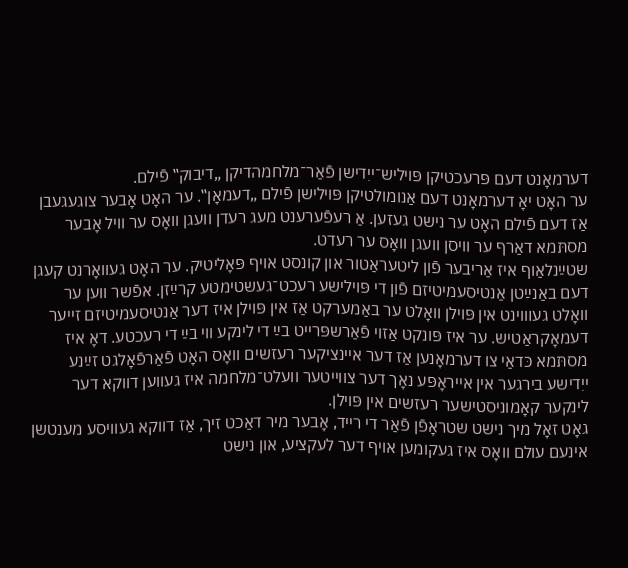דערמאָנט דעם פּרעכטיקן פּויליש־ייִדישן פֿאַר־מלחמהדיקן „דיבוק‟ פֿילם.
ער האָט יאָ דערמאָנט דעם אַנומולטיקן פּוילישן פֿילם „דעמאָן‟. ער האָט אָבער צוגעגעבן אַז דעם פֿילם האָט ער נישט געזען. אַ רעפֿערענט מעג רעדן וועגן וואָס ער וויל אָבער מסתּמא דאַרף ער וויסן וועגן וואָס ער רעדט.
שטײַנלאַוף איז אַריבער פֿון ליטעראַטור און קונסט אויף פּאָליטיק. ער האָט געוואָרנט קעגן דעם באַנײַטן אַנטיסעמיטיזם פֿון די פּוילישע רעכט־געשטימטע קרײַזן. אפֿשר ווען ער וואָלט געװוינט אין פּוילן וואָלט ער באַמערקט אַז אין פּוילן איז דער אַנטיסעמיטיזם זייער דעמאָקראַטיש. ער איז פּונקט אַזוי פֿאַרשפּרייט בײַ די לינקע ווי בײַ די רעכטע. דאָ איז מסתּמא כּדאַי צו דערמאָנען אַז דער איינציקער רעזשים וואָס האָט פֿאַרפֿאָלגט זײַנע ייִדישע בירגער אין אייראָפּע נאָך דער צווייטער וועלט־מלחמה איז געווען דווקא דער לינקער קאָמוניסטישער רעזשים אין פּוילן.
גאָט זאָל מיך נישט שטראָפֿן פֿאַר די רייד, אָבער מיר דאַכט זיך, אַז דווקא געוויסע מענטשן אינעם עולם וואָס איז געקומען אויף דער לעקציע, און נישט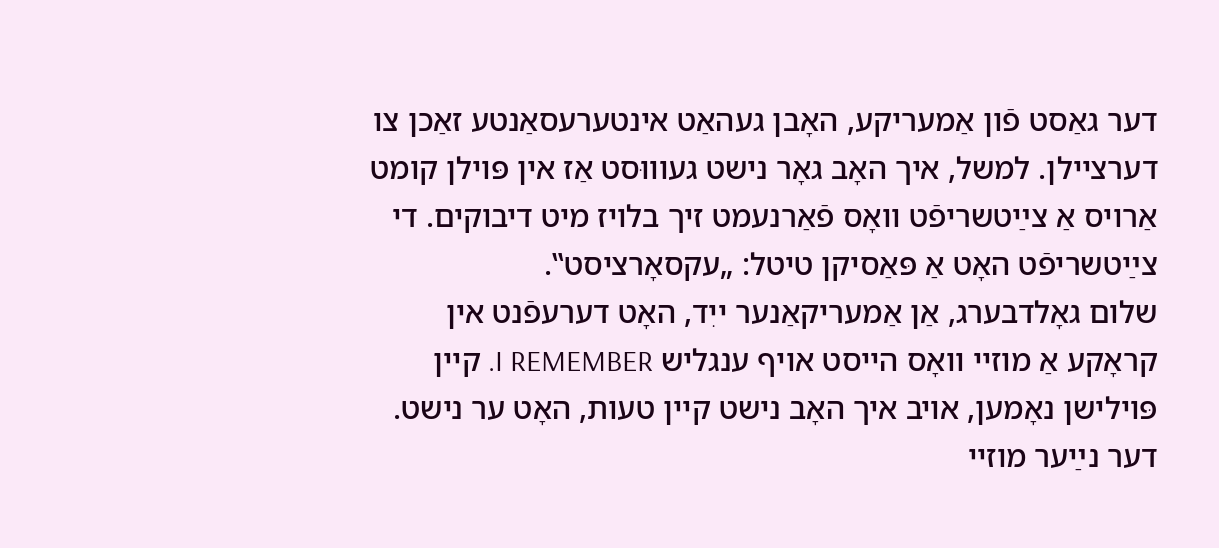דער גאַסט פֿון אַמעריקע, האָבן געהאַט אינטערעסאַנטע זאַכן צו דערציילן. למשל, איך האָב גאָר נישט געוווּסט אַז אין פּוילן קומט אַרויס אַ צײַטשריפֿט וואָס פֿאַרנעמט זיך בלויז מיט דיבוקים. די צײַטשריפֿט האָט אַ פּאַסיקן טיטל: „עקסאָרציסט‟.
שלום גאָלדבערג, אַן אַמעריקאַנער ייִד, האָט דערעפֿנט אין קראָקע אַ מוזיי וואָס הייסט אויף ענגליש I REMEMBER. קיין פּוילישן נאָמען, אויב איך האָב נישט קיין טעות, האָט ער נישט. דער נײַער מוזיי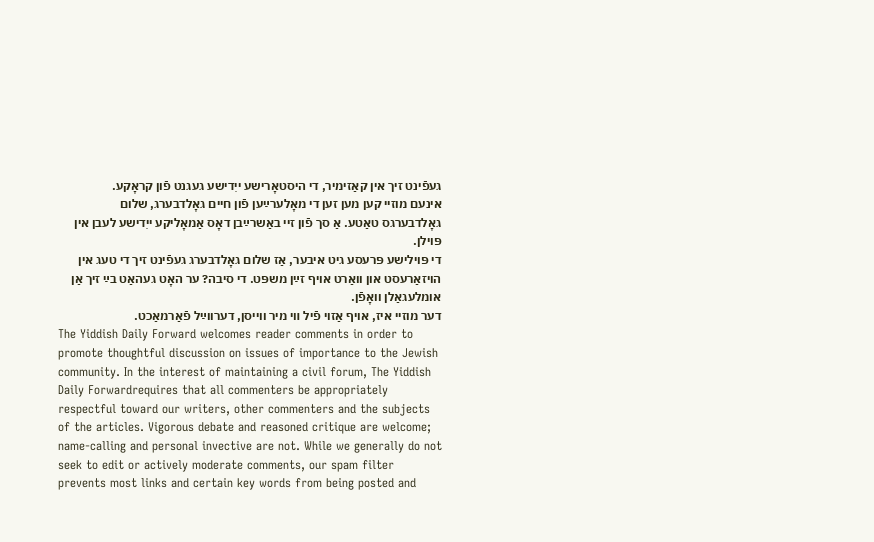געפֿינט זיך אין קאַזימיר, די היסטאָרישע ייִדישע געגנט פֿון קראָקע.
אינעם מוזיי קען מען זען די מאָלערײַען פֿון חיים גאָלדבערג, שלום גאָלדבערגס טאַטע. אַ סך פֿון זיי באַשרײַבן דאָס אַמאָליקע ייִדישע לעבן אין פּוילן.
די פּוילישע פּרעסע גיט איבער, אַז שלום גאָלדבערג געפֿינט זיך די טעג אין הויזאַרעסט און וואַרט אויף זײַן משפּט. די סיבה? ער האָט געהאַט בײַ זיך אַן אומלעגאַלן וואָפֿן.
דער מוזיי איז, אויף אַזוי פֿיל װי מיר ווייסן, דערווײַל פֿאַרמאַכט.
The Yiddish Daily Forward welcomes reader comments in order to promote thoughtful discussion on issues of importance to the Jewish community. In the interest of maintaining a civil forum, The Yiddish Daily Forwardrequires that all commenters be appropriately respectful toward our writers, other commenters and the subjects of the articles. Vigorous debate and reasoned critique are welcome; name-calling and personal invective are not. While we generally do not seek to edit or actively moderate comments, our spam filter prevents most links and certain key words from being posted and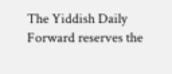The Yiddish Daily Forward reserves the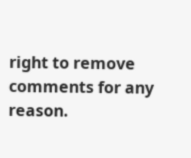right to remove comments for any reason.